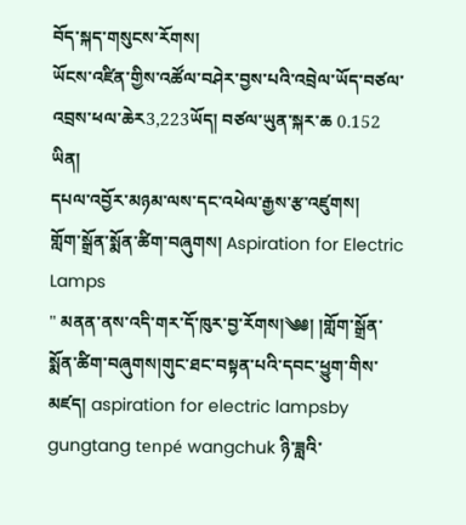བོད་སྐད་གསུངས་རོགས།
ཡོངས་འཛིན་གྱིས་འཚོལ་བཤེར་བྱས་པའི་འབྲེལ་ཡོད་བཙལ་འབྲས་ཕལ་ཆེར3,223ཡོད། བཙལ་ཡུན་སྐར་ཆ 0.152
ཡིན།
དཔལ་འབྱོར་མཉམ་ལས་དང་འཕེལ་རྒྱས་རྩ་འཛུགས།
གློག་སྒྲོན་སྨོན་ཚིག་བཞུགས། Aspiration for Electric Lamps
" མནན་ནས་འདི་གར་དོ་ཁུར་བྱ་རོགས།༄༅། །གློག་སྒྲོན་སྨོན་ཚིག་བཞུགས།གུང་ཐང་བསྟན་པའི་དབང་ཕྱུག་གིས་མཛད། aspiration for electric lampsby gungtang tenpé wangchuk ཉི་ཟླའི་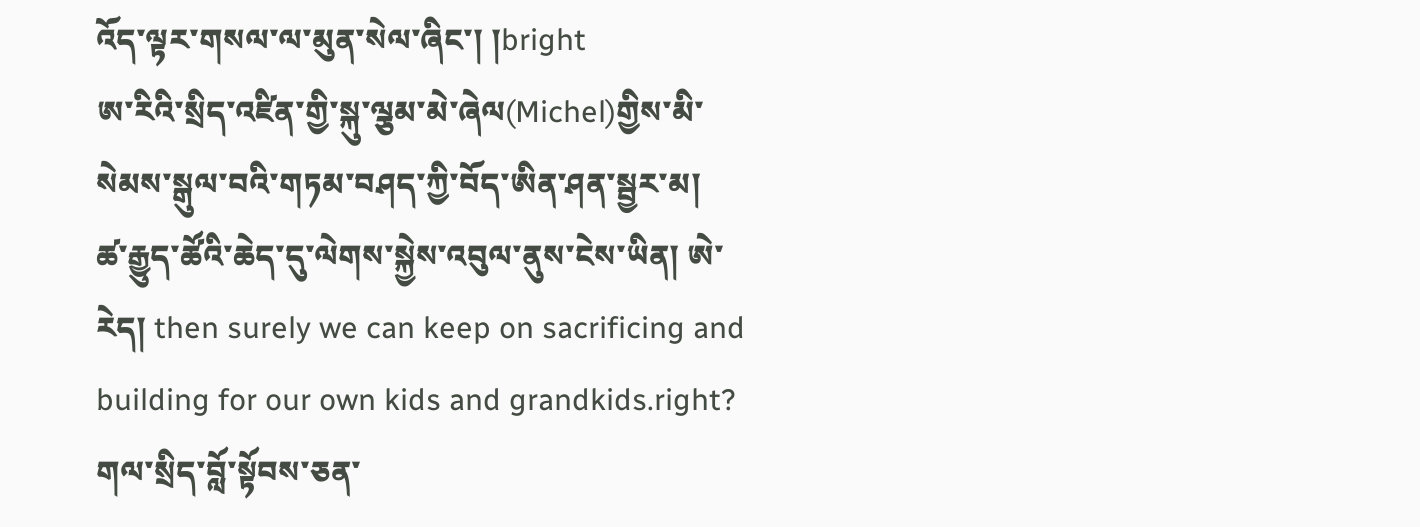འོད་ལྟར་གསལ་ལ་མུན་སེལ་ཞིང་། །bright
ཨ་རིའི་སྲིད་འཛིན་གྱི་སྐུ་ལྕམ་མེ་ཞེལ(Michel)གྱིས་མི་སེམས་སྒུལ་བའི་གཏམ་བཤད་ཀྱི་བོད་ཨིན་ཤན་སྦྱར་མ།
ཚ་རྒྱུད་ཚོའི་ཆེད་དུ་ལེགས་སྐྱེས་འབུལ་ནུས་ངེས་ཡིན། ཨེ་རེད། then surely we can keep on sacrificing and building for our own kids and grandkids.right? གལ་སྲིད་བློ་སྟོབས་ཅན་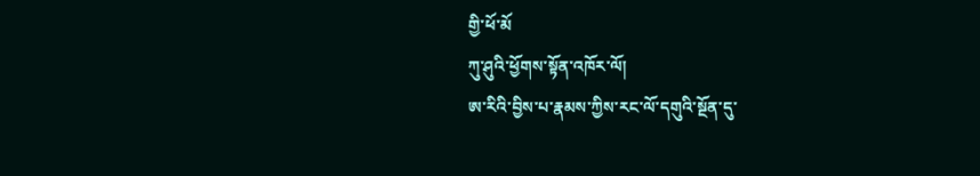གྱི་ཕོ་མོ
ཀུ་ཤུའི་ཕྱོགས་སྟོན་འཁོར་ལོ།
ཨ་རིའི་བྱིས་པ་རྣམས་ཀྱིས་རང་ལོ་དགུའི་སྔོན་དུ་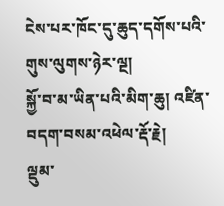ངེས་པར་ཁོང་དུ་ཆུད་དགོས་པའི་གུས་ལུགས་ཉེར་ལྔ།
སྐྱོ་བ་མ་ཡིན་པའི་མིག་ཆུ། འཛིན་བདག་བསམ་འཕེལ་རྡོ་རྗེ།
ལྡུམ་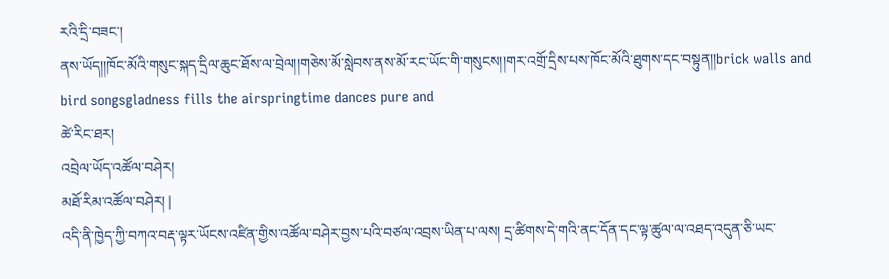རའི་དྲི་བཟང་།
ནས་ཡོད།།ཁོང་མོའི་གསུང་སྐད་དྲིལ་ཆུང་ཐོས་ལ་བྲེལ།།གཅེས་མོ་སླེབས་ནས་མོ་རང་ཡོང་གི་གསུངས།།གར་འགྲོ་དྲིས་པས་ཁོང་མོའི་ཐུགས་དང་བསྟུན།།brick walls and bird songsgladness fills the airspringtime dances pure and
ཚེ་རིང་ཐར།
འབྲེལ་ཡོད་འཚོལ་བཤེར།
མཐོ་རིམ་འཚོལ་བཤེར། |
འདི་ནི་ཁྱེད་ཀྱི་བཀའ་བརྡ་ལྟར་ཡོངས་འཛིན་གྱིས་འཚོལ་བཤེར་བྱས་པའི་བཙལ་འབྲས་ཡིན་པ་ལས། དྲ་ཚིགས་དེ་གའི་ནང་དོན་དང་ལྟ་ཚུལ་ལ་འཐད་འདུན་ཅི་ཡང་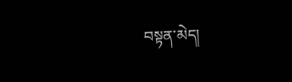བསྟན་མེད།